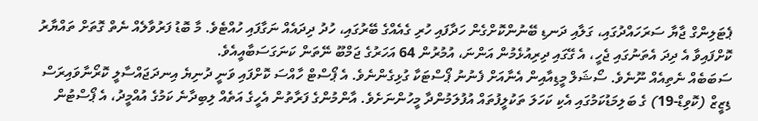ޕެޓަލިންގް ޖާޔާ ސަރަހައްދުގައި، ގަލާއި ދަނޑި ބޭނުންކޮށްގެން ހަދާފައި ހުރި ގެއެއްގެ ބޭރުގައި، ހުދު ދިދައެއް ނަގާފައި ހުއްޓެވެ. މާ ބޮޑު ފަރުވާލެއް ނެތް ގޮތަށް ތައްޔާރު ކޮށްފައިވާ އެ ދިދަ އެތަނުގައި ޖެހީ، އެ ގޭގައި ދިރިއުޅެމުން އަންނަ، އުމުރުން 64 އަހަރުގެ ޖަމްބޫ ނޭތަން ކަނަގަސަބާއީއެވެ.
ސަބަބެއް ނެތިއެއް ނޫނެވެ. ސޯޝަލް މީޑިއާއިން އެނާއަށް ފެނުނު ޕޯސްޓަކާ ގުޅިގެންނެވެ. އެ ޕޯސްޓް ހާއްސަ ކޮށްފައި ވަނީ ދުނިޔެ އިނދަޖައްސާލީ ކޮރޯނާވައިރަސް ޑިޒީޒް (ކޮވިޑް-19) ގެ ބަލިމަޑުކަމުގައި އެކި ކަހަލަ ތަކުލީފުތައް އުފުލަމުންދާ މީހުންނަށެވެ. އާންމުންގެ ފަރާތުން އެހީގެ އަތެއް ލިބިދާނެ ކަމުގެ އުއްމީދު، އެ ޕޯސްޓުން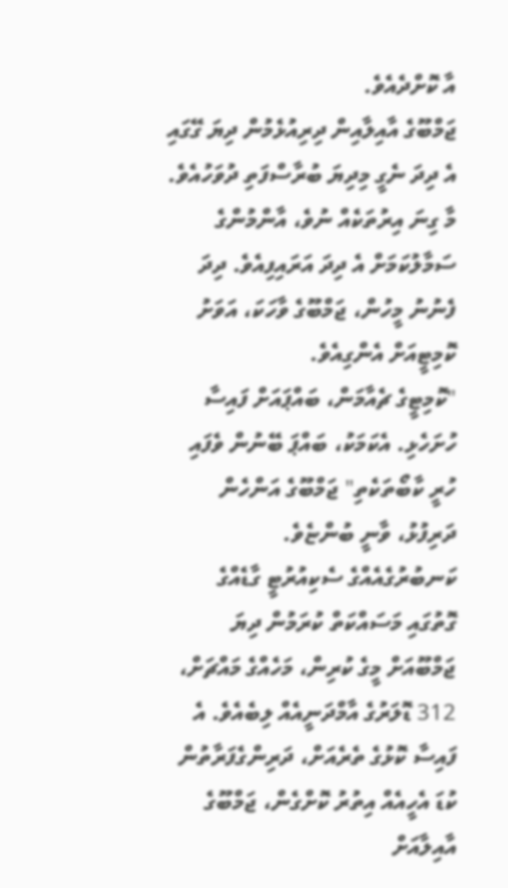އާ ކޮށްދެއެވެ.
ޖަމްބޫގެ އާއިލާއިން ދިރިއުޅެމުން ދިޔަ ގޭގައި އެ ދިދަ ނެގީ މިދިޔަ ބުރާސްފަތި ދުވަހުއެވެ. މާ ގިނަ އިރުތަކެއް ނުވެ، އާންމުންގެ ސަމާލުކަމަށް އެ ދިދަ އަރައިފިއެވެ. ދިދަ ފެނުނު މީހުން، ޖަމްބޫގެ ވާހަކަ، އަވަށު ކޮމިޓީއަށް އެންގިއެވެ.
"ކޮމިޓީގެ ޗެއާމަން، ބައްޕައަށް ފައިސާ ހުށަހެޅި. އެކަމަކު، ބައްޕަ ބޭނުން ވެފައި ހުރީ ކާބޯތަކެތި" ޖަމްބޫގެ އަންހެން ދަރިފުޅު، ވާނީ ބުންޏެވެ.
ކަނބުރުގެއެއްގެ ސެކިއުރުޓީ ގާޑެއްގެ ގޮތުގައި މަސައްކަތް ކުރަމުން ދިޔަ ޖަމްބޫއަށް މީގެ ކުރިން، މަހެއްގެ މައްޗަށް، 312 ޑޮލަރުގެ އާމްދަނީއެއް ލިބެއެވެ. އެ ފައިސާ ކޮޅުގެ ތެރެއަށް، ދަރިންގެފަރާތުން ކުޑަ އެހީއެއް އިތުރު ކޮށްގެން، ޖަމްބޫގެ އާއިލާއަށް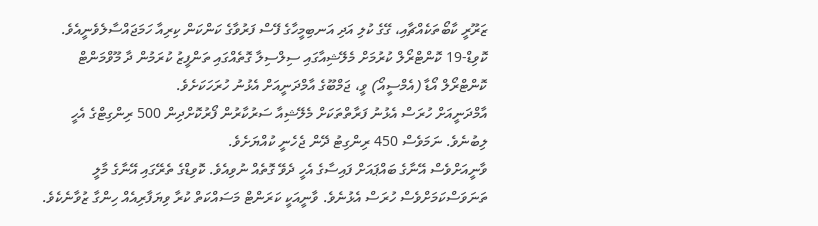ޒަރޫރީ ކާބޯތަކެއްޗާއި، ގޭގެ ކުލި އަދި އަނބިމީހާގެ ފޭސް ފަރުވާގެ ކަންކަން ކިރިއާ ހަމަޖައްސާލެވެނީއެވެ.
ކޮވިޑް-19 ކޮންޓްރޯލް ކުރުމަށް މެލޭޝިއާގައި ސިލްސިލާ ގޮތެއްގައި ތަންފީޒު ކުރަމުން ދާ މޫވްމަންޓް ކޮންޓްރޯލް އޯޑާ (އެމްސީއޯ) ވީ، ޖަމްބޫގެ އާމްދަނީއަށް އެޅުނު ހުރަހަކަށެވެ.
އާމްދަނީއަށް ހުރަސް އެޅުނު ފަރާތްތަކަށް މެލޭޝިއާ ސަރުކާރުން ފޯރުކޮށްދިން 500 ރިންގިޓްގެ އެހީ ލިބުނެވެ. ނަމަވެސް 450 ރިންގިޓު ދޭން ޖެހެނީ ކުއްޔަށެވެ.
ވާނީއަށްވެސް އޭނާގެ ބައްޕައަށް ފައިސާގެ އެހީ ދެވޭ ގޮތެއް ނުވިއެވެ. ކޮވިޑްގެ ތެރޭގައި އޭނާގެ މާލީ ތަނަވަސްކަމަށްވެސް ހުރަސް އެޅުނެވެ. ވާނީއަކީ ކަރަންޓް މަސައްކަތް ކުރާ ވިޔަފާރިއެއް ހިންގާ ޒުވާނެކެވެ.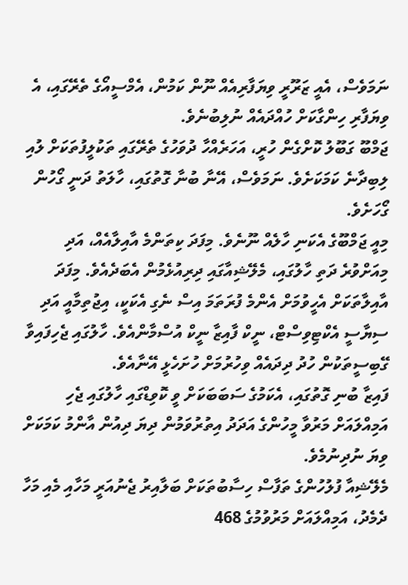ނަމަވެސް، އެއީ ޒަރޫރީ ވިޔަފާރިއެއް ނޫން ކަމުން، އެމްސީއޯގެ ތެރޭގައި، އެ ވިޔަފާރި ހިންގާކަށް ހުއްދައެއް ނުލިބުނެވެ.
ޖަމްބޫ ގަބޫލު ކޮށްގެން ހުރީ، އަހަރެއްހާ ދުވަހުގެ ތެރޭގައި ތަކުލީފުތަކަށް ލުއި ލިބިދާނެ ކަމަކަށެވެ. ނަމަވެސް، އޭނާ ބުނާ ގޮތުގައި، ހާލަތު ދަނީ ގޯހުން ގޯހަށެވެ.
މިއީ ޖަމްބޫގެ އެކަނި ހާލެއް ނޫނެވެ. މިފަދަ ކިތަންމެ އާއިލާއެއް، އަދި މިއަށްވުރެ ދަތި ހާލުގައި، މެލޭޝިއާގައި ދިރިއުޅެމުން އެބަދެއެވެ. މިފަދަ އާއިލާތަކަށް އެހީވުމަށް އެންމެ ފުރަތަމަ އިސް ނެގި އެކަކީ، އިޖުތިމާއީ އަދި ސިޔާސީ އެކްޓިވިސްޓް، ނީކް ފާއިޒާ ނީކް އުސްމާންއެވެ. ހާލުގައި ޖެހިފައިވާ ގޭބިސީތަކުން ހުދު ދިދައެއް ވިހުރުމަށް ހުށަހެޅީ އޭނާއެވެ.
ފައިޒާ ބުނި ގޮތުގައި، އެކަމުގެ ސަބަބަކަށް ވީ ކޮވިޑްގައި ހާލުގައި ޖެހި އަމިއްލައަށް މަރުވާ މީހުންގެ އަދަދު އިތުރުވަމުން ދިޔަ ދިއުން އާންމު ކަމަކަށް ވިޔަ ނުދިނުމެވެ.
މެލޭޝިއާ ފުލުހުންގެ ތަފާސް ހިސާބުތަކަށް ބަލާއިރު ޖެނުއަރީ މަހާއި މެއި މަހާ ދެމެދު، އަމިއްލައަށް މަރުވުމުގެ 468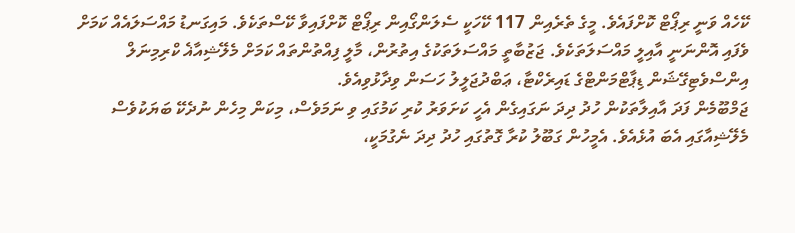ކޭހެއް ވަނީ ރިޕޯޓް ކޮށްފައެވެ. މީގެ ތެރެއިން 117 ކޭހަކީ ސެލަންގޯއިން ރިޕޯޓް ކޮށްފައިވާ ކޭސްތަކެވެ. މައިގަނޑު މައްސަލައެއް ކަމަށް ވެފައި އޮންނަނީ އާއިލީ މައްސަލަތަކެވެ. ޖަޒުބާތީ މައްސަލަތަކުގެ އިތުރުން، މާލީ ފިއްތުންތައް ކަމަށް މެލޭޝިއާޣެ ކްރިމިނަލް އިންސްވެޓިގޭޝަން ޑިޕާޓްމަންޓްގެ ޑައިރެކްޓާ، ޢަބްދުޖަލީލު ހަސަން ވިދާޅުވިއެވެ.
ޖަމްބޫމެން ފަދަ އާއިލާތަކުން ހުދު ދިދަ ނަގައިގެން އެހީ ކަށަވަރު ކުރި ކަމުގައި ވި ނަމަވެސް، މިކަން މިހެން ނުދެކޭ ބަޔަކުވެސް މެލޭޝިއާގައި އެބަ އުޅެއެވެ. އެމީހުން ގަބޫލު ކުރާ ގޮތުގައި ހުދު ދިދަ ނެގުމަކީ،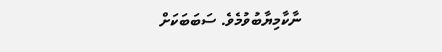ނާކާމިޔާބުވުމެވެ. ސަބަބަކަށް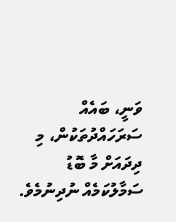ވަނީ، ބައެއް ސަރަހައްދުތަކުން، މި ދިދައަށް މާ ބޮޑު ސަމާލުކަމެއް ނުދިނުމެވެ.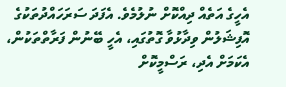އެހީގެ އަތެއް ދިއްކޮށް ނުލުމެވެ. އެފަދަ ސަރަހައްދުތަކުގެ އޮފިޝަލުން ވިދާޅުވާ ގޮތުގައި، އެހީ ބޭނުން ފަރާތްތަކުން، އެކަމަށް އެދި، ރަސްމީކޮށް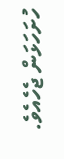ހުށަހަޅަން ޖެހެއެވެ.